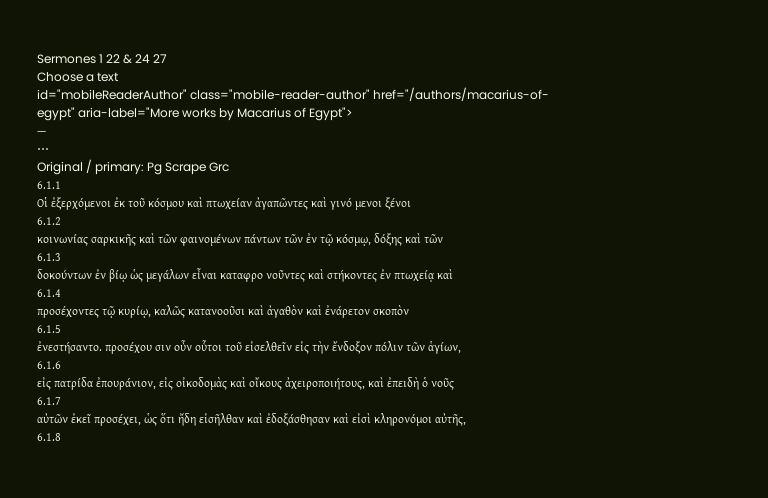Sermones 1 22 & 24 27
Choose a text
id="mobileReaderAuthor" class="mobile-reader-author" href="/authors/macarius-of-egypt" aria-label="More works by Macarius of Egypt">
—
⋯
Original / primary: Pg Scrape Grc
6.1.1
Οἱ ἐξερχόμενοι ἐκ τοῦ κόσμου καὶ πτωχείαν ἀγαπῶντες καὶ γινό μενοι ξένοι
6.1.2
κοινωνίας σαρκικῆς καὶ τῶν φαινομένων πάντων τῶν ἐν τῷ κόσμῳ, δόξης καὶ τῶν
6.1.3
δοκούντων ἐν βίῳ ὡς μεγάλων εἶναι καταφρο νοῦντες καὶ στήκοντες ἐν πτωχείᾳ καὶ
6.1.4
προσέχοντες τῷ κυρίῳ, καλῶς κατανοοῦσι καὶ ἀγαθὸν καὶ ἐνάρετον σκοπὸν
6.1.5
ἐνεστήσαντο. προσέχου σιν οὖν οὗτοι τοῦ εἰσελθεῖν εἰς τὴν ἔνδοξον πόλιν τῶν ἁγίων,
6.1.6
εἰς πατρίδα ἐπουράνιον, εἰς οἰκοδομὰς καὶ οἴκους ἀχειροποιήτους, καὶ ἐπειδὴ ὁ νοῦς
6.1.7
αὐτῶν ἐκεῖ προσέχει, ὡς ὅτι ἤδη εἰσῆλθαν καὶ ἐδοξάσθησαν καὶ εἰσὶ κληρονόμοι αὐτῆς,
6.1.8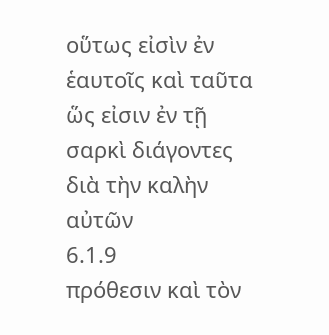οὕτως εἰσὶν ἐν ἑαυτοῖς καὶ ταῦτα ὥς εἰσιν ἐν τῇ σαρκὶ διάγοντες διὰ τὴν καλὴν αὐτῶν
6.1.9
πρόθεσιν καὶ τὸν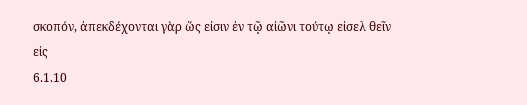σκοπόν, ἀπεκδέχονται γὰρ ὥς εἰσιν ἐν τῷ αἰῶνι τούτῳ εἰσελ θεῖν εἰς
6.1.10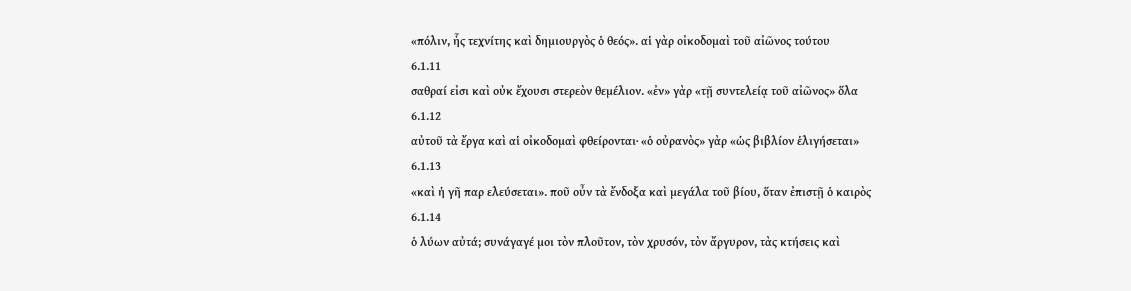«πόλιν, ἧς τεχνίτης καὶ δημιουργὸς ὁ θεός». αἱ γὰρ οἰκοδομαὶ τοῦ αἰῶνος τούτου
6.1.11
σαθραί εἰσι καὶ οὐκ ἔχουσι στερεὸν θεμέλιον. «ἐν» γὰρ «τῇ συντελείᾳ τοῦ αἰῶνος» ὅλα
6.1.12
αὐτοῦ τὰ ἔργα καὶ αἱ οἰκοδομαὶ φθείρονται· «ὁ οὐρανὸς» γὰρ «ὡς βιβλίον ἑλιγήσεται»
6.1.13
«καὶ ἡ γῆ παρ ελεύσεται». ποῦ οὖν τὰ ἔνδοξα καὶ μεγάλα τοῦ βίου, ὅταν ἐπιστῇ ὁ καιρὸς
6.1.14
ὁ λύων αὐτά; συνάγαγέ μοι τὸν πλοῦτον, τὸν χρυσόν, τὸν ἄργυρον, τὰς κτήσεις καὶ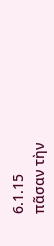6.1.15
πᾶσαν τὴν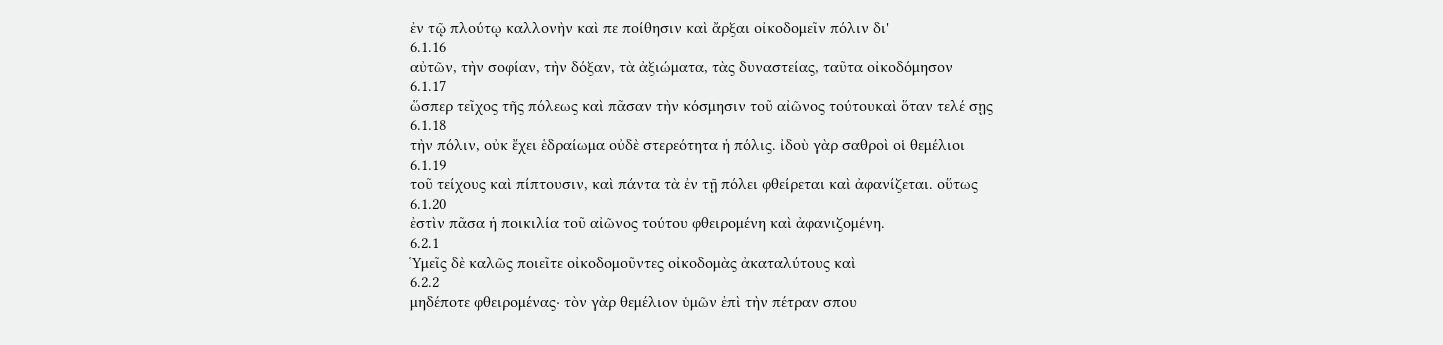ἐν τῷ πλούτῳ καλλονὴν καὶ πε ποίθησιν καὶ ἄρξαι οἰκοδομεῖν πόλιν δι'
6.1.16
αὐτῶν, τὴν σοφίαν, τὴν δόξαν, τὰ ἀξιώματα, τὰς δυναστείας, ταῦτα οἰκοδόμησον
6.1.17
ὥσπερ τεῖχος τῆς πόλεως καὶ πᾶσαν τὴν κόσμησιν τοῦ αἰῶνος τούτουκαὶ ὅταν τελέ σῃς
6.1.18
τὴν πόλιν, οὐκ ἔχει ἑδραίωμα οὐδὲ στερεότητα ἡ πόλις. ἰδοὺ γὰρ σαθροὶ οἱ θεμέλιοι
6.1.19
τοῦ τείχους καὶ πίπτουσιν, καὶ πάντα τὰ ἐν τῇ πόλει φθείρεται καὶ ἀφανίζεται. οὕτως
6.1.20
ἐστὶν πᾶσα ἡ ποικιλία τοῦ αἰῶνος τούτου φθειρομένη καὶ ἀφανιζομένη.
6.2.1
Ὑμεῖς δὲ καλῶς ποιεῖτε οἰκοδομοῦντες οἰκοδομὰς ἀκαταλύτους καὶ
6.2.2
μηδέποτε φθειρομένας· τὸν γὰρ θεμέλιον ὑμῶν ἐπὶ τὴν πέτραν σπου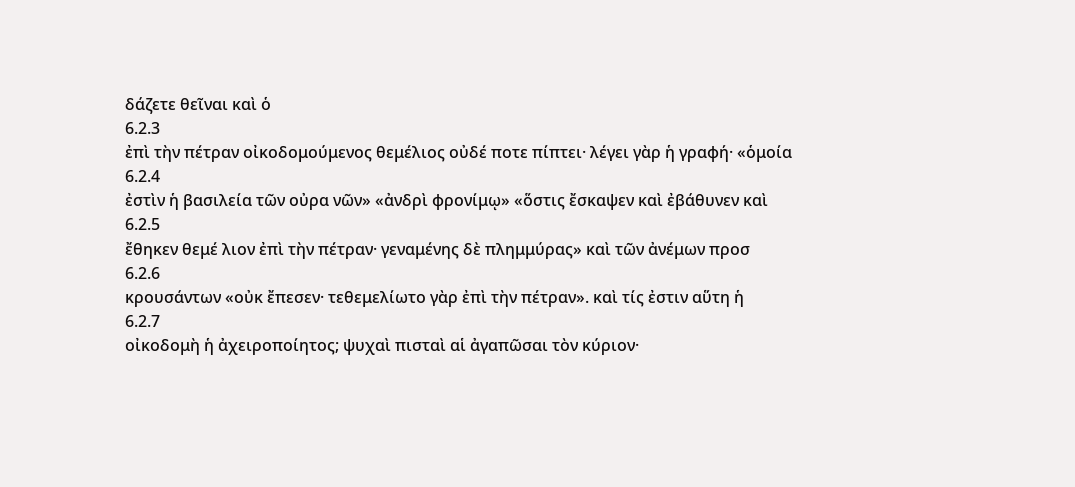δάζετε θεῖναι καὶ ὁ
6.2.3
ἐπὶ τὴν πέτραν οἰκοδομούμενος θεμέλιος οὐδέ ποτε πίπτει· λέγει γὰρ ἡ γραφή· «ὁμοία
6.2.4
ἐστὶν ἡ βασιλεία τῶν οὐρα νῶν» «ἀνδρὶ φρονίμῳ» «ὅστις ἔσκαψεν καὶ ἐβάθυνεν καὶ
6.2.5
ἔθηκεν θεμέ λιον ἐπὶ τὴν πέτραν· γεναμένης δὲ πλημμύρας» καὶ τῶν ἀνέμων προσ
6.2.6
κρουσάντων «οὐκ ἔπεσεν· τεθεμελίωτο γὰρ ἐπὶ τὴν πέτραν». καὶ τίς ἐστιν αὕτη ἡ
6.2.7
οἰκοδομὴ ἡ ἀχειροποίητος; ψυχαὶ πισταὶ αἱ ἀγαπῶσαι τὸν κύριον·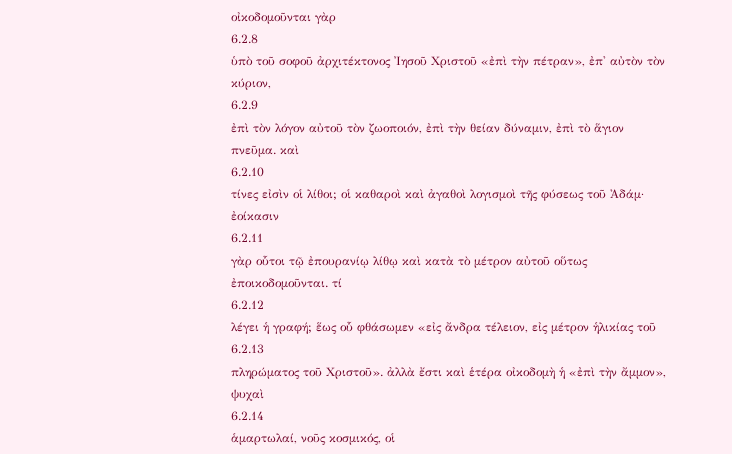οἰκοδομοῦνται γὰρ
6.2.8
ὑπὸ τοῦ σοφοῦ ἀρχιτέκτονος Ἰησοῦ Χριστοῦ «ἐπὶ τὴν πέτραν», ἐπ' αὐτὸν τὸν κύριον,
6.2.9
ἐπὶ τὸν λόγον αὐτοῦ τὸν ζωοποιόν, ἐπὶ τὴν θείαν δύναμιν, ἐπὶ τὸ ἅγιον πνεῦμα. καὶ
6.2.10
τίνες εἰσὶν οἱ λίθοι; οἱ καθαροὶ καὶ ἀγαθοὶ λογισμοὶ τῆς φύσεως τοῦ Ἀδάμ· ἐοίκασιν
6.2.11
γὰρ οὗτοι τῷ ἐπουρανίῳ λίθῳ καὶ κατὰ τὸ μέτρον αὐτοῦ οὕτως ἐποικοδομοῦνται. τί
6.2.12
λέγει ἡ γραφή; ἕως οὗ φθάσωμεν «εἰς ἄνδρα τέλειον, εἰς μέτρον ἡλικίας τοῦ
6.2.13
πληρώματος τοῦ Χριστοῦ». ἀλλὰ ἔστι καὶ ἑτέρα οἰκοδομὴ ἡ «ἐπὶ τὴν ἄμμον», ψυχαὶ
6.2.14
ἁμαρτωλαί, νοῦς κοσμικός, οἱ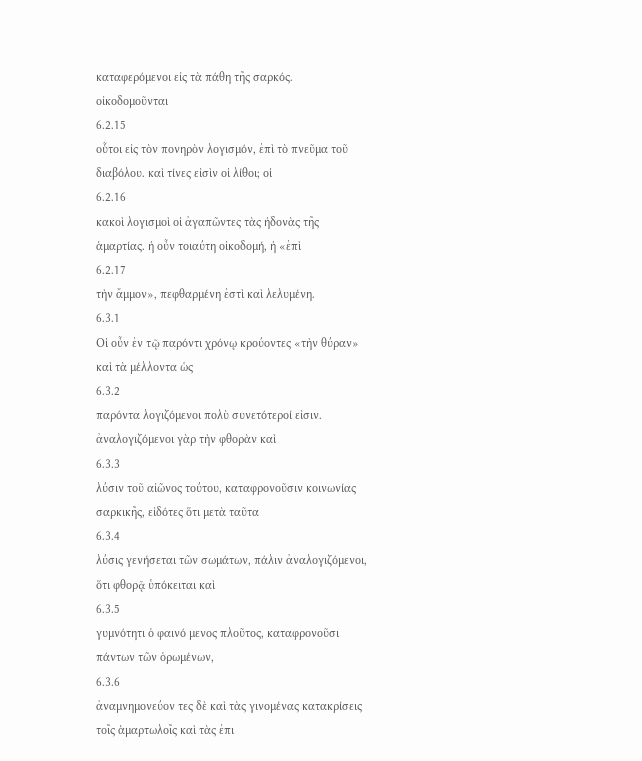καταφερόμενοι εἰς τὰ πάθη τῆς σαρκός. οἰκοδομοῦνται
6.2.15
οὗτοι εἰς τὸν πονηρὸν λογισμόν, ἐπὶ τὸ πνεῦμα τοῦ διαβόλου. καὶ τίνες εἰσὶν οἱ λίθοι; οἱ
6.2.16
κακοὶ λογισμοὶ οἱ ἀγαπῶντες τὰς ἡδονὰς τῆς ἁμαρτίας. ἡ οὖν τοιαύτη οἰκοδομή, ἡ «ἐπὶ
6.2.17
τὴν ἄμμον», πεφθαρμένη ἐστὶ καὶ λελυμένη.
6.3.1
Οἱ οὖν ἐν τῷ παρόντι χρόνῳ κρούοντες «τὴν θύραν» καὶ τὰ μέλλοντα ὡς
6.3.2
παρόντα λογιζόμενοι πολὺ συνετότεροί εἰσιν. ἀναλογιζόμενοι γὰρ τὴν φθορὰν καὶ
6.3.3
λύσιν τοῦ αἰῶνος τούτου, καταφρονοῦσιν κοινωνίας σαρκικῆς, εἰδότες ὅτι μετὰ ταῦτα
6.3.4
λύσις γενήσεται τῶν σωμάτων, πάλιν ἀναλογιζόμενοι, ὅτι φθορᾷ ὑπόκειται καὶ
6.3.5
γυμνότητι ὁ φαινό μενος πλοῦτος, καταφρονοῦσι πάντων τῶν ὁρωμένων,
6.3.6
ἀναμνημονεύον τες δὲ καὶ τὰς γινομένας κατακρίσεις τοῖς ἁμαρτωλοῖς καὶ τὰς ἐπι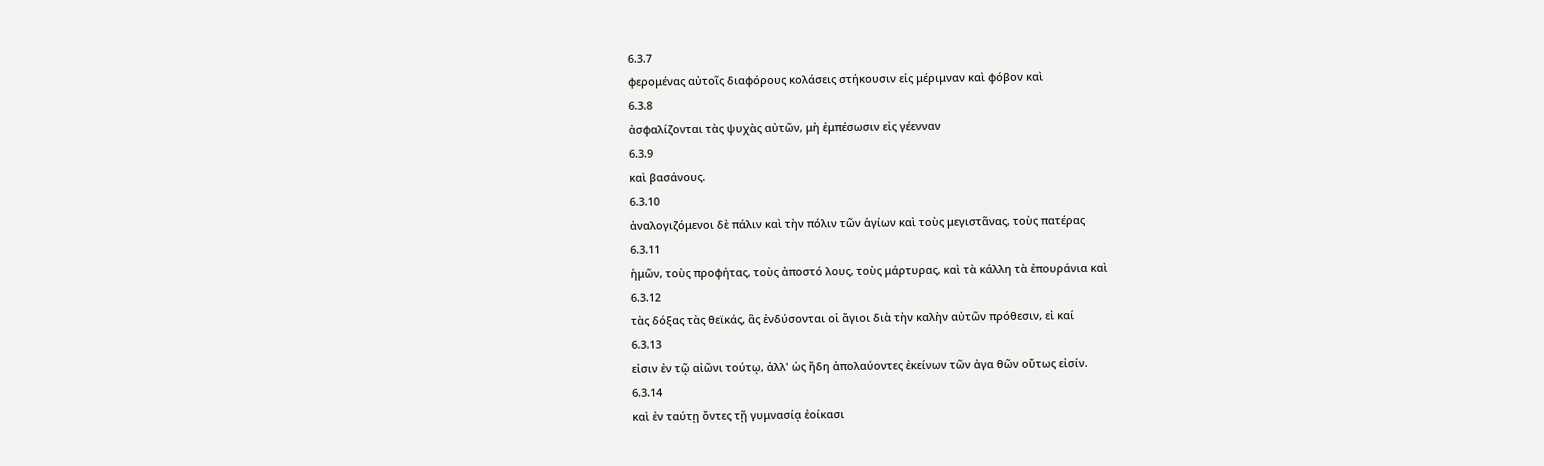6.3.7
φερομένας αὐτοῖς διαφόρους κολάσεις στήκουσιν εἰς μέριμναν καὶ φόβον καὶ
6.3.8
ἀσφαλίζονται τὰς ψυχὰς αὐτῶν, μὴ ἐμπέσωσιν εἰς γέενναν
6.3.9
καὶ βασάνους.
6.3.10
ἀναλογιζόμενοι δὲ πάλιν καὶ τὴν πόλιν τῶν ἁγίων καὶ τοὺς μεγιστᾶνας, τοὺς πατέρας
6.3.11
ἡμῶν, τοὺς προφήτας, τοὺς ἀποστό λους, τοὺς μάρτυρας, καὶ τὰ κάλλη τὰ ἐπουράνια καὶ
6.3.12
τὰς δόξας τὰς θεϊκάς, ἃς ἐνδύσονται οἱ ἅγιοι διὰ τὴν καλὴν αὐτῶν πρόθεσιν, εἰ καί
6.3.13
εἰσιν ἐν τῷ αἰῶνι τούτῳ, ἀλλ' ὡς ἤδη ἀπολαύοντες ἐκείνων τῶν ἀγα θῶν οὕτως εἰσίν.
6.3.14
καὶ ἐν ταύτῃ ὄντες τῇ γυμνασίᾳ ἐοίκασι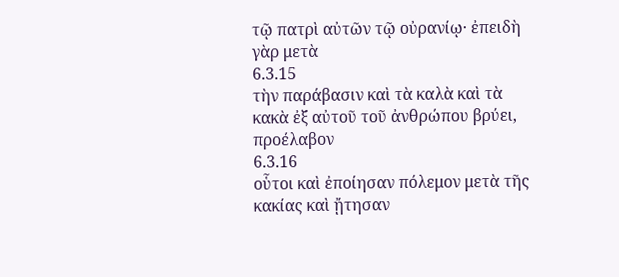τῷ πατρὶ αὐτῶν τῷ οὐρανίῳ· ἐπειδὴ γὰρ μετὰ
6.3.15
τὴν παράβασιν καὶ τὰ καλὰ καὶ τὰ κακὰ ἐξ αὐτοῦ τοῦ ἀνθρώπου βρύει, προέλαβον
6.3.16
οὗτοι καὶ ἐποίησαν πόλεμον μετὰ τῆς κακίας καὶ ᾔτησαν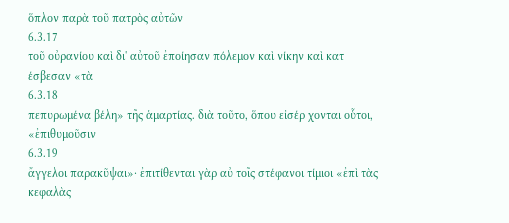ὅπλον παρὰ τοῦ πατρὸς αὐτῶν
6.3.17
τοῦ οὐρανίου καὶ δι' αὐτοῦ ἐποίησαν πόλεμον καὶ νίκην καὶ κατ έσβεσαν «τὰ
6.3.18
πεπυρωμένα βέλη» τῆς ἁμαρτίας. διὰ τοῦτο, ὅπου εἰσέρ χονται οὗτοι, «ἐπιθυμοῦσιν
6.3.19
ἄγγελοι παρακῦψαι»· ἐπιτίθενται γὰρ αὐ τοῖς στέφανοι τίμιοι «ἐπὶ τὰς κεφαλὰς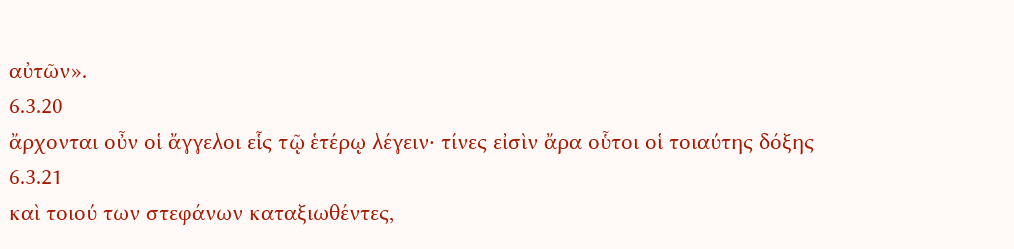αὐτῶν».
6.3.20
ἄρχονται οὖν οἱ ἄγγελοι εἷς τῷ ἑτέρῳ λέγειν· τίνες εἰσὶν ἄρα οὗτοι οἱ τοιαύτης δόξης
6.3.21
καὶ τοιού των στεφάνων καταξιωθέντες,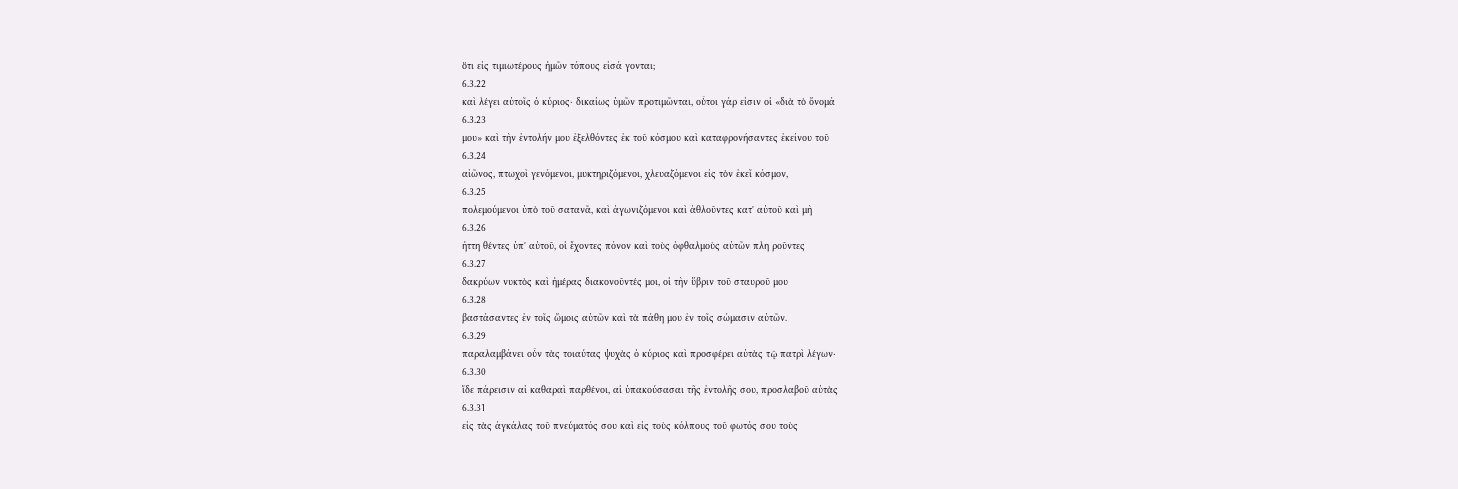ὅτι εἰς τιμιωτέρους ἡμῶν τόπους εἰσά γονται;
6.3.22
καὶ λέγει αὐτοῖς ὁ κύριος· δικαίως ὑμῶν προτιμῶνται, οὗτοι γάρ εἰσιν οἱ «διὰ τὸ ὄνομά
6.3.23
μου» καὶ τὴν ἐντολήν μου ἐξελθόντες ἐκ τοῦ κόσμου καὶ καταφρονήσαντες ἐκείνου τοῦ
6.3.24
αἰῶνος, πτωχοὶ γενόμενοι, μυκτηριζόμενοι, χλευαζόμενοι εἰς τὸν ἐκεῖ κόσμον,
6.3.25
πολεμούμενοι ὑπὸ τοῦ σατανᾶ, καὶ ἀγωνιζόμενοι καὶ ἀθλοῦντες κατ' αὐτοῦ καὶ μὴ
6.3.26
ἡττη θέντες ὑπ' αὐτοῦ, οἱ ἔχοντες πόνον καὶ τοὺς ὀφθαλμοὺς αὐτῶν πλη ροῦντες
6.3.27
δακρύων νυκτὸς καὶ ἡμέρας διακονοῦντές μοι, οἱ τὴν ὕβριν τοῦ σταυροῦ μου
6.3.28
βαστάσαντες ἐν τοῖς ὤμοις αὐτῶν καὶ τὰ πάθη μου ἐν τοῖς σώμασιν αὐτῶν.
6.3.29
παραλαμβάνει οὖν τὰς τοιαύτας ψυχὰς ὁ κύριος καὶ προσφέρει αὐτὰς τῷ πατρὶ λέγων·
6.3.30
ἴδε πάρεισιν αἱ καθαραὶ παρθένοι, αἱ ὑπακούσασαι τῆς ἐντολῆς σου, προσλαβοῦ αὐτὰς
6.3.31
εἰς τὰς ἀγκάλας τοῦ πνεύματός σου καὶ εἰς τοὺς κόλπους τοῦ φωτός σου τοὺς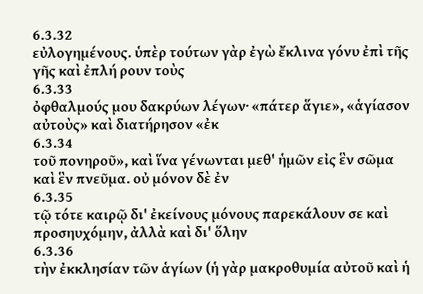6.3.32
εὐλογημένους. ὑπὲρ τούτων γὰρ ἐγὼ ἔκλινα γόνυ ἐπὶ τῆς γῆς καὶ ἐπλή ρουν τοὺς
6.3.33
ὀφθαλμούς μου δακρύων λέγων· «πάτερ ἅγιε», «ἁγίασον αὐτοὺς» καὶ διατήρησον «ἐκ
6.3.34
τοῦ πονηροῦ», καὶ ἵνα γένωνται μεθ' ἡμῶν εἰς ἓν σῶμα καὶ ἓν πνεῦμα. οὐ μόνον δὲ ἐν
6.3.35
τῷ τότε καιρῷ δι' ἐκείνους μόνους παρεκάλουν σε καὶ προσηυχόμην, ἀλλὰ καὶ δι' ὅλην
6.3.36
τὴν ἐκκλησίαν τῶν ἁγίων (ἡ γὰρ μακροθυμία αὐτοῦ καὶ ἡ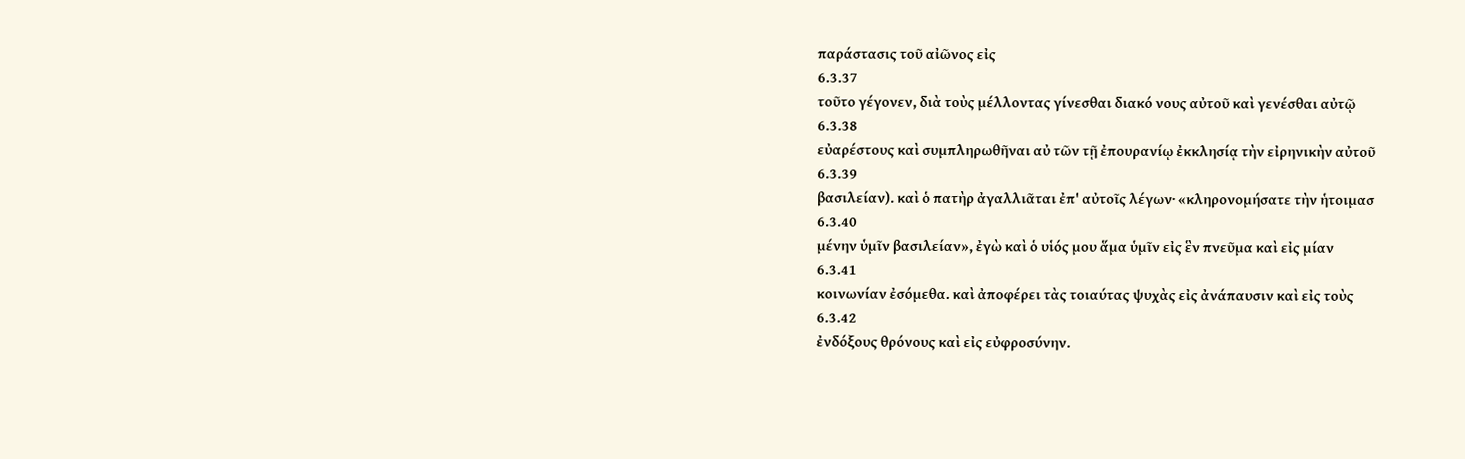παράστασις τοῦ αἰῶνος εἰς
6.3.37
τοῦτο γέγονεν, διὰ τοὺς μέλλοντας γίνεσθαι διακό νους αὐτοῦ καὶ γενέσθαι αὐτῷ
6.3.38
εὐαρέστους καὶ συμπληρωθῆναι αὐ τῶν τῇ ἐπουρανίῳ ἐκκλησίᾳ τὴν εἰρηνικὴν αὐτοῦ
6.3.39
βασιλείαν). καὶ ὁ πατὴρ ἀγαλλιᾶται ἐπ' αὐτοῖς λέγων· «κληρονομήσατε τὴν ἡτοιμασ
6.3.40
μένην ὑμῖν βασιλείαν», ἐγὼ καὶ ὁ υἱός μου ἅμα ὑμῖν εἰς ἓν πνεῦμα καὶ εἰς μίαν
6.3.41
κοινωνίαν ἐσόμεθα. καὶ ἀποφέρει τὰς τοιαύτας ψυχὰς εἰς ἀνάπαυσιν καὶ εἰς τοὺς
6.3.42
ἐνδόξους θρόνους καὶ εἰς εὐφροσύνην.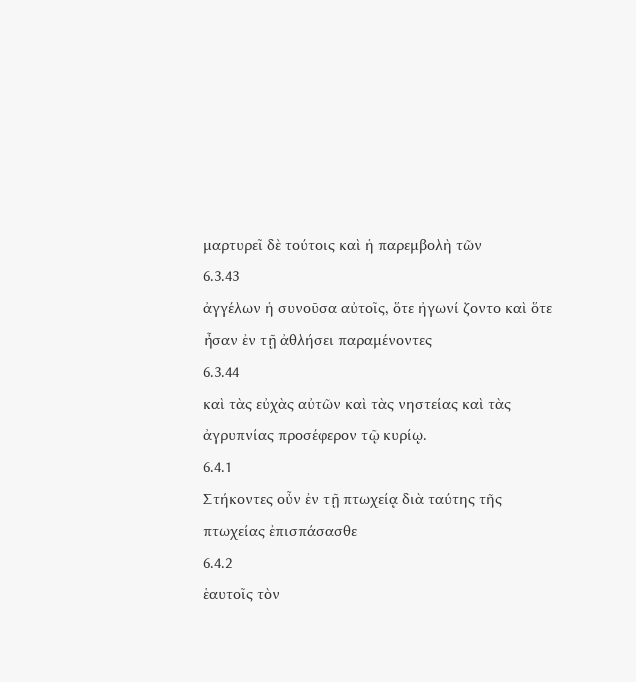μαρτυρεῖ δὲ τούτοις καὶ ἡ παρεμβολὴ τῶν
6.3.43
ἀγγέλων ἡ συνοῦσα αὐτοῖς, ὅτε ἠγωνί ζοντο καὶ ὅτε ἦσαν ἐν τῇ ἀθλήσει παραμένοντες
6.3.44
καὶ τὰς εὐχὰς αὐτῶν καὶ τὰς νηστείας καὶ τὰς ἀγρυπνίας προσέφερον τῷ κυρίῳ.
6.4.1
Στήκοντες οὖν ἐν τῇ πτωχείᾳ διὰ ταύτης τῆς πτωχείας ἐπισπάσασθε
6.4.2
ἑαυτοῖς τὸν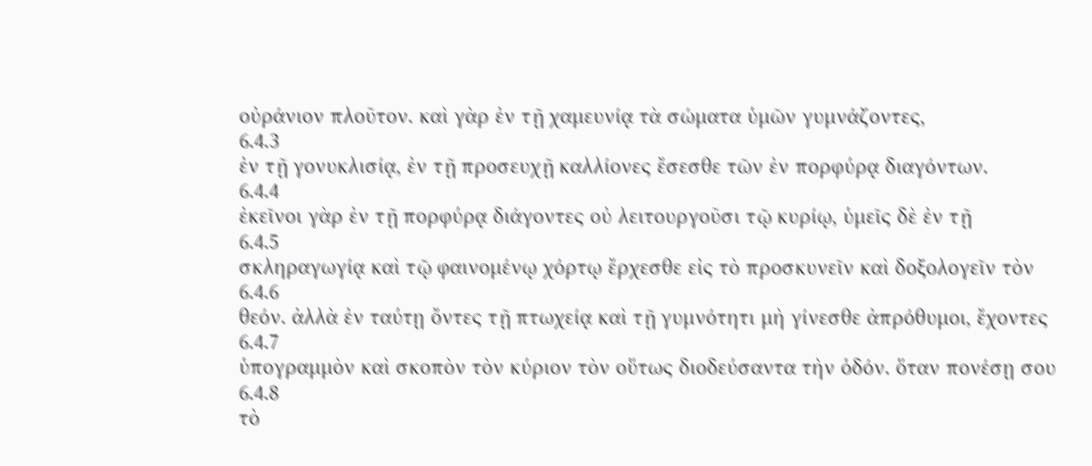οὐράνιον πλοῦτον. καὶ γὰρ ἐν τῇ χαμευνίᾳ τὰ σώματα ὑμῶν γυμνάζοντες,
6.4.3
ἐν τῇ γονυκλισίᾳ, ἐν τῇ προσευχῇ καλλίονες ἔσεσθε τῶν ἐν πορφύρᾳ διαγόντων.
6.4.4
ἐκεῖνοι γὰρ ἐν τῇ πορφύρᾳ διάγοντες οὐ λειτουργοῦσι τῷ κυρίῳ, ὑμεῖς δὲ ἐν τῇ
6.4.5
σκληραγωγίᾳ καὶ τῷ φαινομένῳ χόρτῳ ἔρχεσθε εἰς τὸ προσκυνεῖν καὶ δοξολογεῖν τὸν
6.4.6
θεόν. ἀλλὰ ἐν ταύτῃ ὄντες τῇ πτωχείᾳ καὶ τῇ γυμνότητι μὴ γίνεσθε ἀπρόθυμοι, ἔχοντες
6.4.7
ὑπογραμμὸν καὶ σκοπὸν τὸν κύριον τὸν οὕτως διοδεύσαντα τὴν ὁδόν. ὅταν πονέσῃ σου
6.4.8
τὸ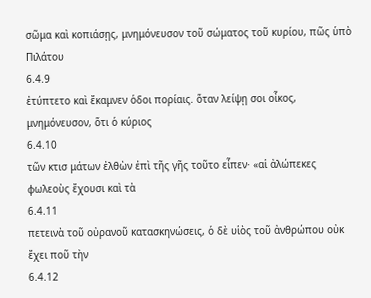σῶμα καὶ κοπιάσῃς, μνημόνευσον τοῦ σώματος τοῦ κυρίου, πῶς ὑπὸ Πιλάτου
6.4.9
ἐτύπτετο καὶ ἔκαμνεν ὁδοι πορίαις. ὅταν λείψῃ σοι οἶκος, μνημόνευσον, ὅτι ὁ κύριος
6.4.10
τῶν κτισ μάτων ἐλθὼν ἐπὶ τῆς γῆς τοῦτο εἶπεν· «αἱ ἀλώπεκες φωλεοὺς ἔχουσι καὶ τὰ
6.4.11
πετεινὰ τοῦ οὐρανοῦ κατασκηνώσεις, ὁ δὲ υἱὸς τοῦ ἀνθρώπου οὐκ ἔχει ποῦ τὴν
6.4.12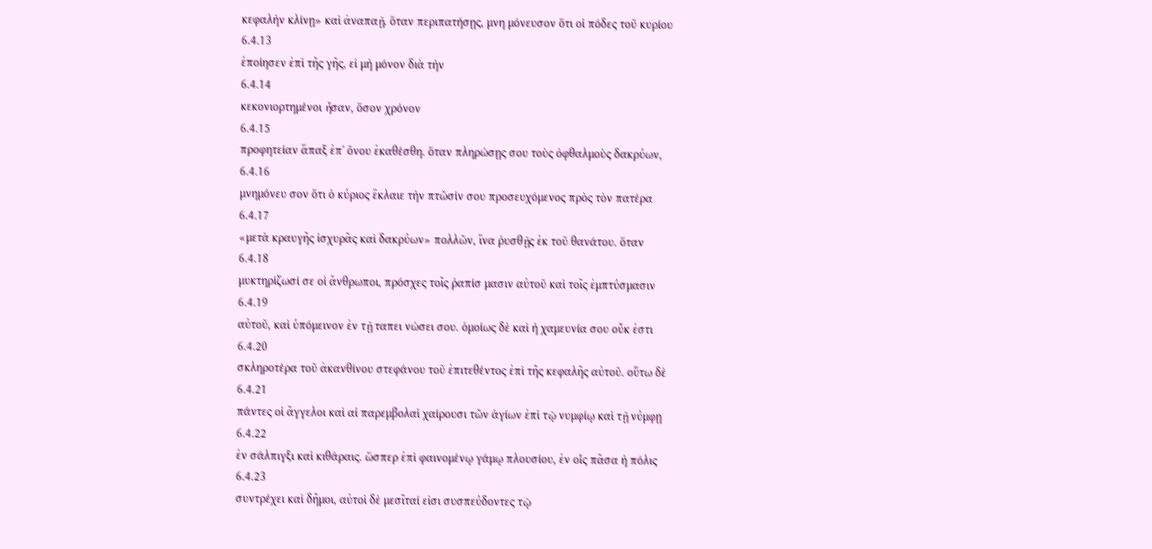κεφαλὴν κλίνῃ» καὶ ἀναπαῇ. ὅταν περιπατήσῃς, μνη μόνευσον ὅτι οἱ πόδες τοῦ κυρίου
6.4.13
ἐποίησεν ἐπὶ τῆς γῆς, εἰ μὴ μόνον διὰ τὴν
6.4.14
κεκονιορτημένοι ἦσαν, ὅσον χρόνον
6.4.15
προφητείαν ἅπαξ ἐπ' ὄνου ἐκαθέσθη. ὅταν πληρώσῃς σου τοὺς ὀφθαλμοὺς δακρύων,
6.4.16
μνημόνευ σον ὅτι ὁ κύριος ἔκλαιε τὴν πτῶσίν σου προσευχόμενος πρὸς τὸν πατέρα
6.4.17
«μετὰ κραυγῆς ἰσχυρᾶς καὶ δακρύων» πολλῶν, ἵνα ῥυσθῇς ἐκ τοῦ θανάτου. ὅταν
6.4.18
μυκτηρίζωσί σε οἱ ἄνθρωποι, πρόσχες τοῖς ῥαπίσ μασιν αὐτοῦ καὶ τοῖς ἐμπτύσμασιν
6.4.19
αὐτοῦ, καὶ ὑπόμεινον ἐν τῇ ταπει νώσει σου. ὁμοίως δὲ καὶ ἡ χαμευνία σου οὔκ ἐστι
6.4.20
σκληροτέρα τοῦ ἀκανθίνου στεφάνου τοῦ ἐπιτεθέντος ἐπὶ τῆς κεφαλῆς αὐτοῦ. οὕτω δὲ
6.4.21
πάντες οἱ ἄγγελοι καὶ αἱ παρεμβολαὶ χαίρουσι τῶν ἁγίων ἐπὶ τῷ νυμφίῳ καὶ τῇ νύμφῃ
6.4.22
ἐν σάλπιγξι καὶ κιθάραις. ὥσπερ ἐπὶ φαινομένῳ γάμῳ πλουσίου, ἐν οἷς πᾶσα ἡ πόλις
6.4.23
συντρέχει καὶ δῆμοι, αὐτοὶ δὲ μεσῖταί εἰσι συσπεύδοντες τῷ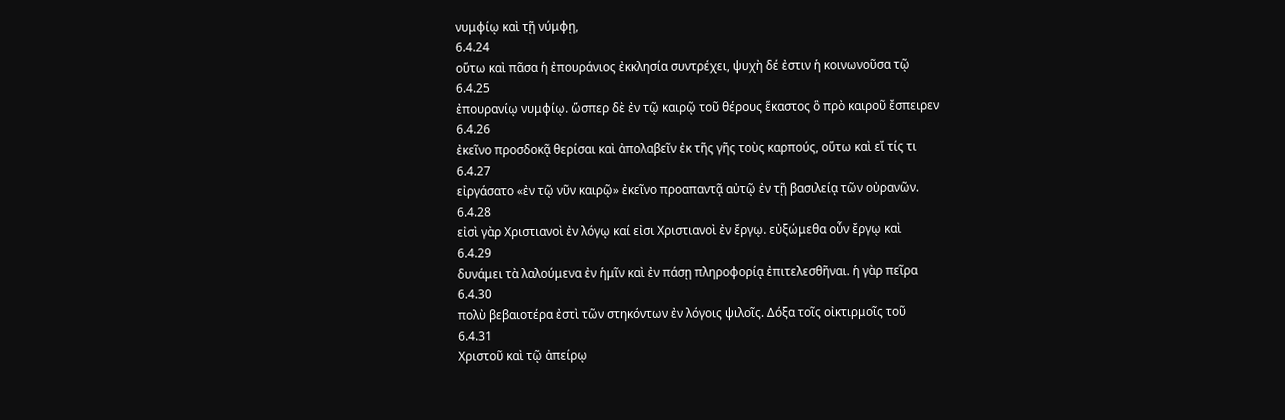νυμφίῳ καὶ τῇ νύμφῃ,
6.4.24
οὕτω καὶ πᾶσα ἡ ἐπουράνιος ἐκκλησία συντρέχει, ψυχὴ δέ ἐστιν ἡ κοινωνοῦσα τῷ
6.4.25
ἐπουρανίῳ νυμφίῳ. ὥσπερ δὲ ἐν τῷ καιρῷ τοῦ θέρους ἕκαστος ὃ πρὸ καιροῦ ἔσπειρεν
6.4.26
ἐκεῖνο προσδοκᾷ θερίσαι καὶ ἀπολαβεῖν ἐκ τῆς γῆς τοὺς καρπούς, οὕτω καὶ εἴ τίς τι
6.4.27
εἰργάσατο «ἐν τῷ νῦν καιρῷ» ἐκεῖνο προαπαντᾷ αὐτῷ ἐν τῇ βασιλείᾳ τῶν οὐρανῶν.
6.4.28
εἰσὶ γὰρ Χριστιανοὶ ἐν λόγῳ καί εἰσι Χριστιανοὶ ἐν ἔργῳ. εὐξώμεθα οὖν ἔργῳ καὶ
6.4.29
δυνάμει τὰ λαλούμενα ἐν ἡμῖν καὶ ἐν πάσῃ πληροφορίᾳ ἐπιτελεσθῆναι. ἡ γὰρ πεῖρα
6.4.30
πολὺ βεβαιοτέρα ἐστὶ τῶν στηκόντων ἐν λόγοις ψιλοῖς. Δόξα τοῖς οἰκτιρμοῖς τοῦ
6.4.31
Χριστοῦ καὶ τῷ ἀπείρῳ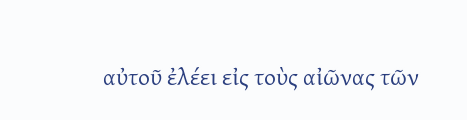αὐτοῦ ἐλέει εἰς τοὺς αἰῶνας τῶν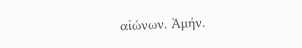αἰώνων. Ἀμήν.